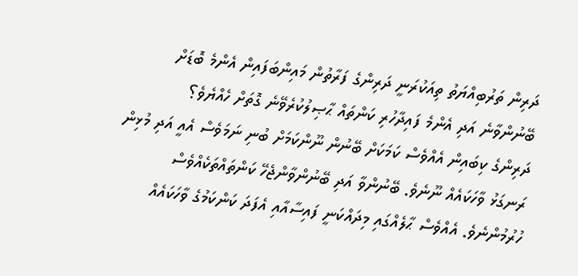ދަރިން ތަރުބިއްޔަތު ތިއަކުރަނީ ދަރިންގެ ފަރާތުން މައިންބަފައިން އެންމެ ބޮޑަށް ބޭނުންވާނެ އަދި އެންމެ ފައިދާހުރި ކަންތައް ޙާޞިލުކުރެވޭނެ ގޮތަށް ހެއްޔެވެ؟
ދަރިންގެ ކިބައިން އެއްވެސް ކަމަކަށް ބޭނުން ނޫންކަމަށް ބުނި ނަމަވެސް އެއީ އަދި މުޅިން ރަނގަޅު ވާހަކައެއް ނޫނެވެ. ބޭނުންވާ އަދި ބޭނުންވާންޖެހޭ ކަންތައްތަކެއްވެސް ހުރުމުންނެވެ. އެއްވެސް ޙާލެއްގައި މިދައްކަނީ ފައިސާއާއި އެފަދަ ކަންކަމުގެ ވާހަކައެއް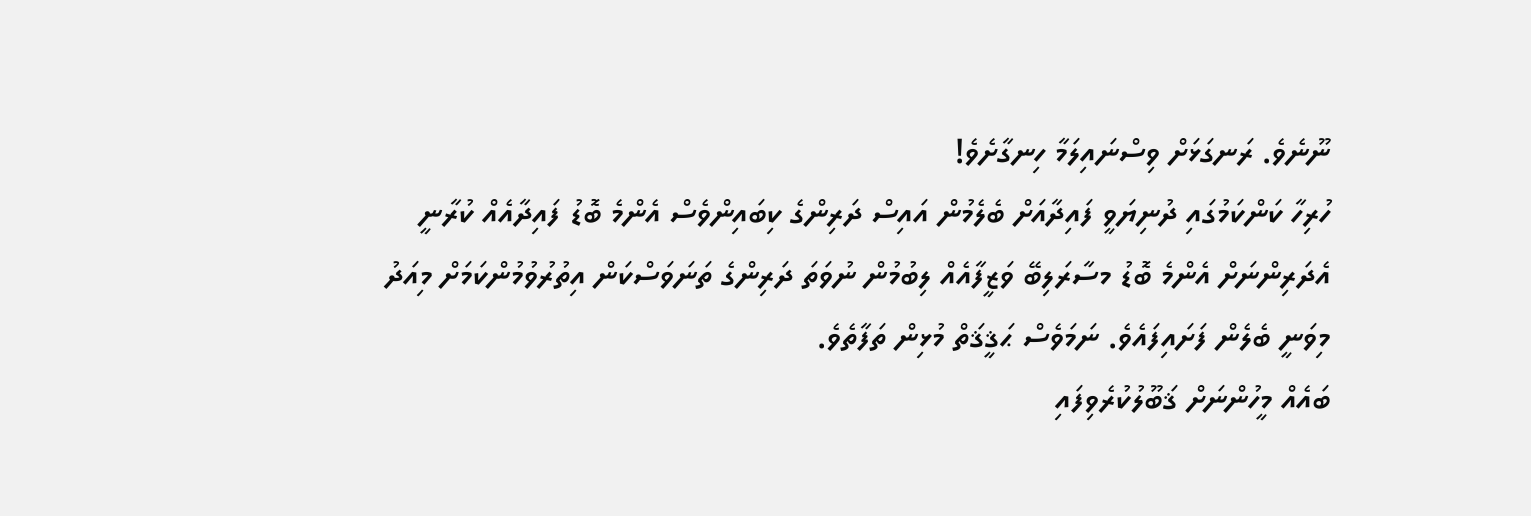ނޫނެވެ. ރަނގަޅަށް ވިސްނައިލަމާ ހިނގާށެވެ!
ހުރިހާ ކަންކަމުގައި ދުނިޔަވީ ފައިދާއަށް ބެލެމުން އައިސް ދަރިންގެ ކިބައިންވެސް އެންމެ ބޮޑު ފައިދާއެއް ކުރާނީ އެދަރިންނަށް އެންމެ ބޮޑު މސާރަލިބޭ ވަޒީފާއެއް ލިބުމުން ނުވަތަ ދަރިންގެ ތަނަވަސްކަން އިތުރުވުމުންކަމަށް މިއަދު މިވަނީ ބެލެން ފަށައިފައެވެ. ނަމަވެސް ޙަޤީޤަތް މުޅިން ތަފާތެވެ.
ބައެއް މީހުންނަށް ޤަބޫލުކުރެވިފައި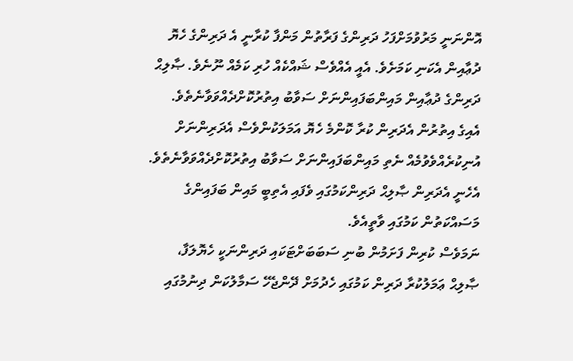އޮންނަނީ މަރުވުމަށްފަހު ދަރިންގެ ފަރާތުން މަންފާ ކުރާނީ އެ ދަރިންގެ ހެޔޮ ދުޢާއިން އެކަނި ކަމަށެވެ. އެއީ އެއްވެސް ޝައްކެއް ހުރި ކަމެއް ނޫނެވެ. ޞާލިޙް ދަރިންގެ ދުޢާއިން މައިންބަފައިންނަށް ސަވާބު އިތުރުކޮށްދެއްވަވާނެތެވެ. އެއިގެ އިތުރުން އެދަރިން ކުރާ ކޮންމެ ހެޔޮ އަމަލަކުންވެސް އެދަރިންނަށް އުނިކުރެއްވެވުމެއް ނެތި މައިންބަފައިންނަށް ސަވާބު އިތުރުކޮށްދެއްވަވާނެތެވެ. އެހެނީ އެދަރިން ޞާލިޙް ދަރިންކަމުގައި ވެފައި އެތިބީ މައިން ބަފައިންގެ މަސައްކަތުން ކަމުގައި ވާތީއެވެ.
ނަމަވެސް ކުރިން ފަށަމުން ބުނި ސަބަބަށްޓަކައި ދަރިންނަކީ ހެޔޮލަފާ، ޞާލިޙް ޢަމަލުކުރާ ދަރިން ކަމުގައި ހެދުމަށް ދޭންޖެހޭ ސަމާލުކަން ދިނުމުގައި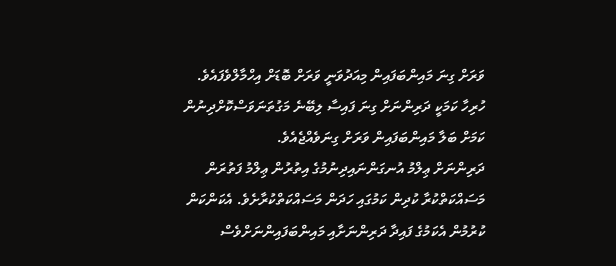ވަރަށް ގިނަ މައިންބަފައިން މިއަދުވަނީ ވަރަށް ބޮޑަށް އިހްމާލްވެފައެވެ. ހުރިހާ ކަމަކީ ދަރިންނަށް ގިނަ ފައިސާ ލިބޭނެ މަގުތަނަވަސްކޮށްދިނުން ކަމަށް ބަލާ މައިންބަފައިން ވަރަށް ގިނަވެއްޖެއެވެ.
ދަރިންނަށް ޢިލްމު އުނގަންނައިދިނުމުގެ އިތުރުން ޢިލްމު ފަތުރަން މަސައްކަތްކުރާ ކުދިން ކަމުގައި ހަދަން މަސައްކަތްކުރާށެވެ. އެކަންކަން ކުރުމުން އެކަމުގެ ފައިދާ ދަރިންނަށާއި މައިންބަފައިންނަށްވެސް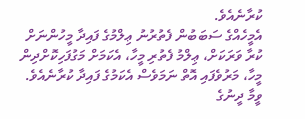ކުރާނެއެވެ.
އެމީހެއްގެ ސަބަބުން ފެތުރުނު ޢިލްމުގެ ފައިދާ މީހުންނަށް ކުރާ ވަރަކަށް، ޢިލްމު ފެތުރި މީހާ، އެކަމަށް މަގުފަހިކޮށްދިން މީހާ، މަރުވެފައި އޮތް ނަމަވެސް އެކަމުގެ ފައިދާ ކުރާނެއެވެ. ވީމާ ދީނުގެ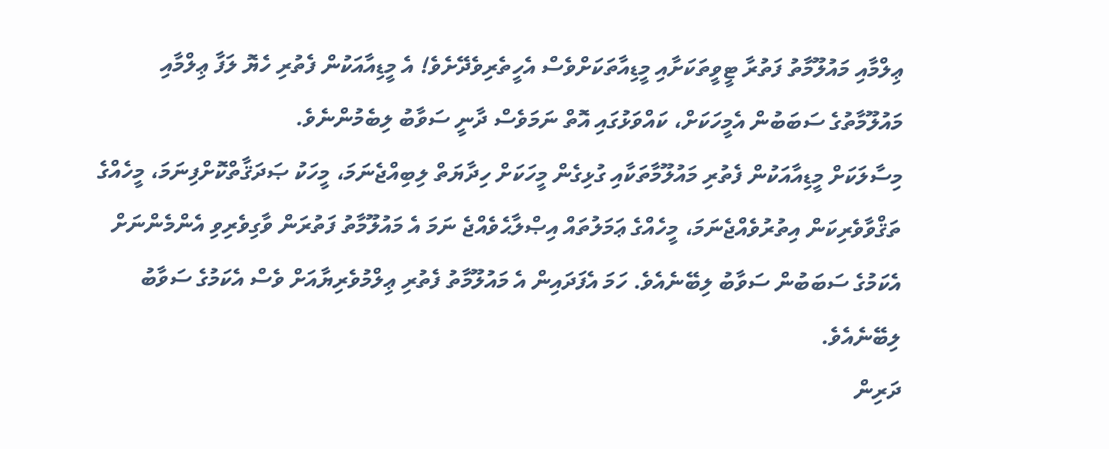ޢިލްމާއި މައުލޫމާތު ފަތުރާ ޓީވީތަކަށާއި މީޑިއާތަކަށްވެސް އެހީތެރިވެދޭށެވެ! އެ މީޑިއާއަކުން ފެތުރި ހެޔޮ ލަފާ ޢިލްމާއި މައުލޫމާތުގެ ސަބަބުން އެމީހަކަށް، ކައްވަޅުގައި އޮތް ނަމަވެސް ދާނީ ސަވާބު ލިބެމުންނެވެ.
މިސާލަކަށް މީޑިއާއަކުން ފެތުރި މައުލޫމާތަކާއި ގުޅިގެން މީހަކަށް ހިދާޔަތް ލިބިއްޖެނަމަ، މީހަކު ޞަދަޤާތްކޮށްފިނަމަ، މީހެއްގެ ތަޤްވާވެރިކަން އިތުރުވެއްޖެނަމަ، މީހެއްގެ ޢަމަލުތައް އިޞްލާޙެވެއްޖެ ނަމަ އެ މައުލޫމާތު ފަތުރަން ވާގިވެރިވި އެންމެންނަށް އެކަމުގެ ސަބަބުން ސަވާބު ލިބޭނެއެވެ. ހަމަ އެފަދައިން އެ މައުލޫމާތު ފެތުރި ޢިލްމުވެރިޔާއަށް ވެސް އެކަމުގެ ސަވާބު ލިބޭނެއެވެ.
ދަރިން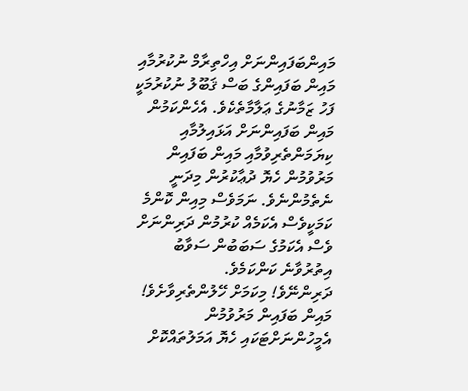މައިންބަފައިންނަށް އިހްތިރާމް ނުކުރުމާއި މައިން ބަފައިންގެ ބަސް ޤަބޫލު ނުކުރުމަކީ ފަހު ޒަމާނުގެ ޢަލާމާތެކެވެ. އެހެންކަމުން މައިން ބަފައިންނަށް އަޅައިލުމާއި ކިޔަމަންތެރިވުމާއި މައިން ބަފައިން މަރުވުމުން ހެޔޮ ދުޢާކުރުން މިދަނީ ނެތެމުންނެވެ. ނަމަވެސް މިއިން ކޮންމެ ކަމަކީވެސް އެކަމެއް ކުރުމުން ދަރިންނަށް ވެސް އެކަމުގެ ސަބަބުން ސަވާބު އިތުރުވާނެ ކަންކަމެވެ.
ދަރިންނޭވެ! މިކަމަށް ހޭލުންތެރިވާށެވެ! މައިން ބަފައިން މަރުވުމުން އެމީހުންނަށްޓަކައި ހެޔޮ އަމަލުތައްކޮށް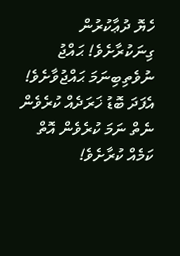ހެޔޮ ދުޢާކުރުން ގިނަކުރާށެވެ! ޙައްޖު ނުވެތިބިނަމަ ޙައްޖުވާށެވެ! އެފަދަ ބޮޑު ޚަރަދެއް ކުރެވެން ނެތް ނަމަ ކުރެވެން އޮތް ކަމެއް ކުރާށެވެ!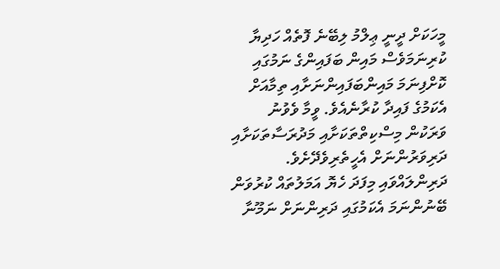މީހަކަށް ދީނީ ޢިލްމު ލިބޭނެ ފޮތެއް ހަދިޔާ ކުރިނަމަވެސް މައިން ބަފައިންގެ ނަމުގައި ކޮށްފިނަމަ މައިންބަފައިންނަށާއި ތިމާއަށް އެކަމުގެ ފައިދާ ކުރާނެއެވެ. ވީމާ ވެވުނު ވަރަކުން މިސްކިތްތަކަށާއި މަދުރަސާތަކަށާއި ދަރިވަރުންނަށް އެހީތެރިވެދޭށެވެ.
ދަރިންލައްވައި މިފަދަ ހެޔޮ އަމަލުތައް ކުރުވަން ބޭނުންނަމަ އެކަމުގައި ދަރިންނަށް ނަމޫނާ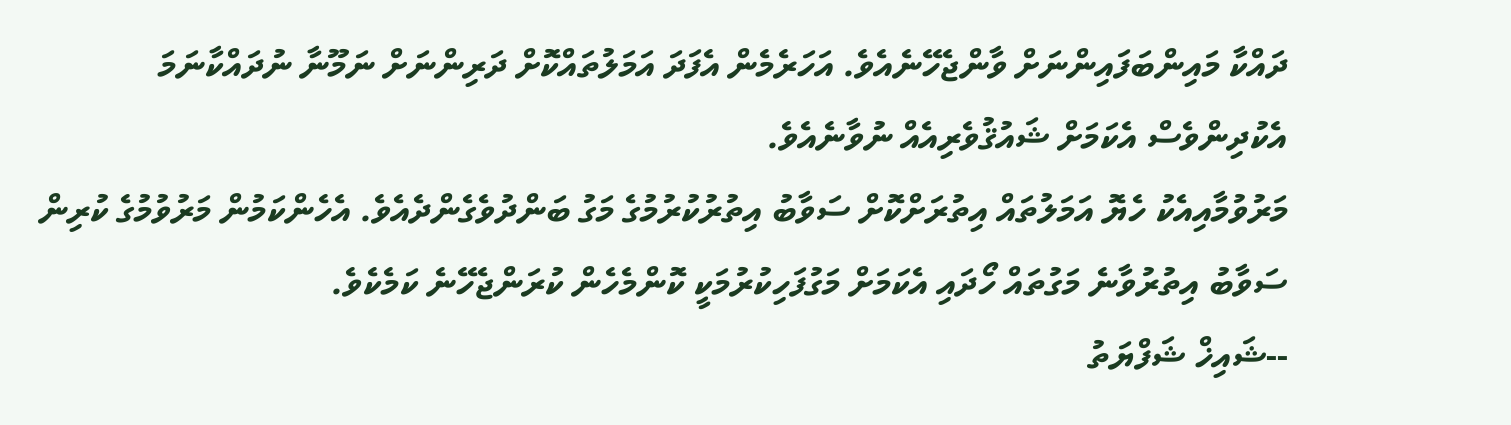ދައްކާ މައިންބަފައިންނަށް ވާންޖެހޭނެއެވެ. އަހަރެމެން އެފަދަ އަމަލުތައްކޮށް ދަރިންނަށް ނަމޫނާ ނުދައްކާނަމަ އެކުދިންވެސް އެކަމަށް ޝައުޤުވެރިއެއް ނުވާނެއެވެ.
މަރުވުމާއިއެކު ހެޔޮ އަމަލުތައް އިތުރަށްކޮށް ސަވާބު އިތުރުކުރުމުގެ މަގު ބަންދުވެގެންދެއެވެ. އެހެންކަމުން މަރުވުމުގެ ކުރިން ސަވާބު އިތުރުވާނެ މަގުތައް ހޯދައި އެކަމަށް މަގުފަހިކުރުމަކީ ކޮންމެހެން ކުރަންޖެހޭނެ ކަމެކެވެ.
--ޝައިޚް ޝަފްޔަތު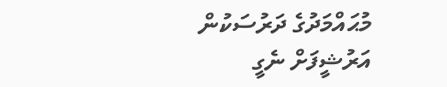މުޙައްމަދުގެ ދަރުސަކުން
އަރުޝީފަށް ނެގީ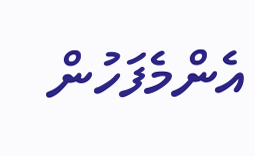އެންމެފަހުން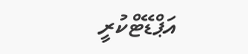އަޕްޑޭޓްކުރީ